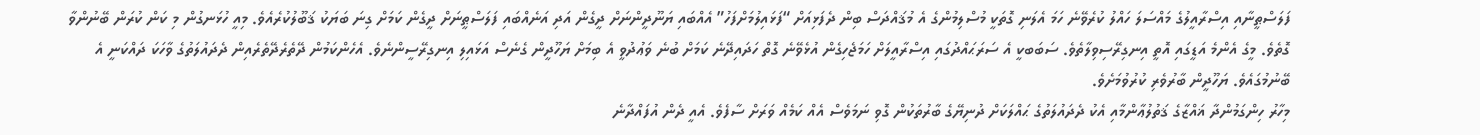ފަލަސްޠީނާއި އިސްރާއީލުގެ މައްސަލަ ހައްލު ކުރެވޭނެ ހަމަ އެލަނި ގޮތަކީ މުސްލިމުންގެ އެ މުޤައްދަސް ބިން ދެފަޅިއަށް “ފަޅައިލުމަށްފަހު” އެއްބައި ޔަނޫދީންނަށް ދީގެން އަދި އަނެއްބައި ފަލަސްޠީނަށް ދީގެން ކަމަށް ގިނަ ބަޔަކު ޤަބޫލުކުރެއެވެ. މިއީ ހުޅަނގުން މި ކަން ކުރަން ބޭނުންވާ ގޮތެވެ. މީގެ އެންމެ އަޑީގައި އޮތީ އިނގިރޭސިވިލާތެވެ. ސަބަބކީ އެ ސަރަޙައްދުގައި އިސްރާއީލަށް ހަމަޖެހިގެން އުޅެވޭނެ ގޮތް ހަދައިދޭނެ ކަމަށް ބުނެ ވަޢުދުވީ އެ ބިމަށް ޔަހޫދީން ގެނެސް އަޅައިލި އިނގިރޭސީންނެވެ. އެހެންކަމުން ދޭތެރެދޭތެރެއިން ދެދައުލަތުގެ ވާހަކަ ދައްކަނީ އެ ބޭނުމުގައެވެ. ޔަހޫދީން ބާރުވެރި ކުރުވުމަށެވެ.
މިހާރު ހިންގަމުންދާ ޣައްޒާގެ ޤަތުލުޢާންމާއި އެކު ދެދައުލަތުގެ ޙައްލަކަށް ދުނިޔޭގެ ބާރުތަކުން ގޮވި ނަމަވެސް އެއް ކަމެއް ވަރަށް ސާފެވެ. އެއީ ދެން އުފައްދާނެ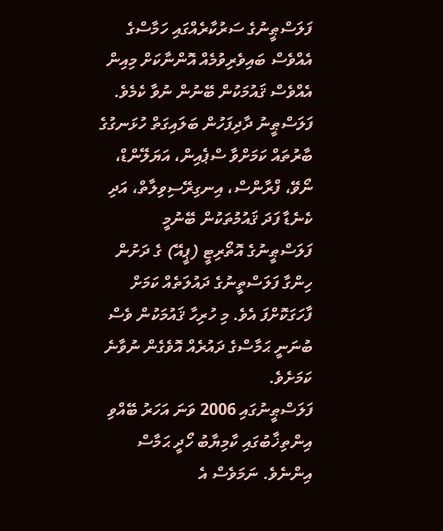ފަލަސްޠީނުގެ ސަރުކާރެއްގައި ހަމާސްގެ އެއްވެސް ބައިވެރިވުމެއް އޮންނާކަށް މިއިން އެއްވެސް ޤައުމަކުން ބޭނުން ނުވާ ކެމެވެ. ފަލަސްޠީނު ދާދިފަހުން ބަލައިގަތް ހުޅަނގުގެ ބާރުތައް ކަމަށްވާ ސްޕެއިން، އަޔަލޭންޑް، ނޯވޭ، ފްރާންސް، އިނގިރޭސިވިލާތް، އަދި ކެނެޑާ ފަދަ ޤައުމުތަކުން ބޭނުމީ ފަލަސްޠީނުގެ އޮތޯރިޓީ (ޕީއޭ) ގެ ދަށުން ހިންގާ ފަލަސްތީނުގެ ދައުލަތެއް ކަމަށް ފާހަގަކޮށްފަ އެވެ. މި ހުރިހާ ޤައުމަކުން ވެސް ބުނަނީ ޙަމާސްގެ ދައުރެއް އޮވެގެން ނުވާނެ ކަމަށެވެ.
ފަލަސްޠީނުގައި 2006 ވަނަ އަހަރު ބޭއްވި އިންތިޚާބުގައި ކާމިޔާބު ހޯދީ ޙަމާސް އިންނެވެ. ނަމަވެސް އެ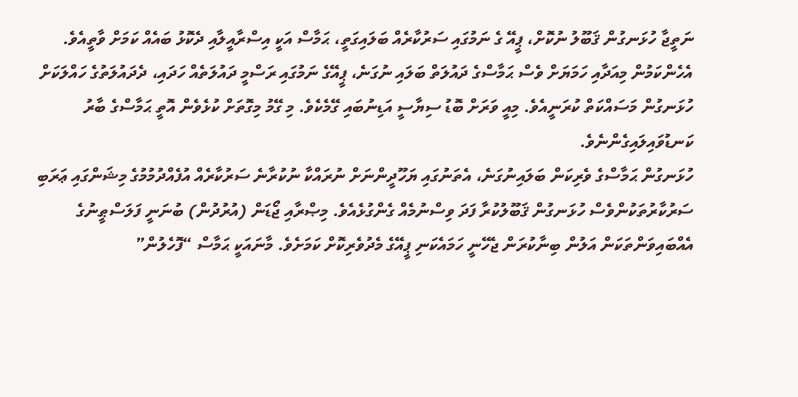ނަތީޖާ ހުޅަނގުން ޤަބޫލު ނުކޮށް، ޕީއޭ ގެ ނަމުގައި ސަރުކާރެއް ބަލައިގަތީ، ޙަމާސް އަކީ އިސްރާއީލާއި ދެކޮޅު ބައެއް ކަމަށް ވާތީއެވެ. އެހެންކަމުން މިއަދާއި ހަމަޔަށް ވެސް ޙަމާސްގެ ދައުލަތް ބަލައި ނުގަނެ، ޕީއޭގެ ނަމުގައި ރަސްމީ ދައުލަތެއް ހަދައި، ދެދައުލަތުގެ ހައްލަކަށް ހުޅަނގުން މަސައްކަތް ކުރަނީއެވެ. މިއީ ވަރަށް ބޮޑު ސިޔާސީ އަޑިނުބައި ގޭމެކެވެ. މި ގޭމު މިގޮތަށް ކުޅެވެން އޮތީ ޙަމާސްގެ ބާރު ކަނޑުވައިލައިގެންނެވެ.
ހުޅަނގުން ޙަމާސްގެ ވެރިކަން ބަލައިނުގަނެ، އެތަނުގައި ޔަހޫދީންނަށް ނުރައްކާ ނުކުރާނެ ސަރުކާރެއް އުފެއްދުމުމުގެ މިޝަންގައި ޢަރަބި ސަރުކާރުތަކުންވެސް ހުޅަނގުން ޤަބޫލުކުރާ ފަދަ ވިސްނުމެއް ގެންގުޅެއެވެ. މިޞްރާއި ޖޯޑަން (އުރުދުން) ބުނަނީ ފަލަސްޠީނުގެ އެއްބައިވަންތަކަން އަލުން ބިނާކުރަން ޖެހޭނީ ހަމައެކަނި ޕީއޭގެ މެދުވެރިކޮށް ކަމަށެވެ. މާނައަކީ ޙަމާސް “ފޮހެލުން”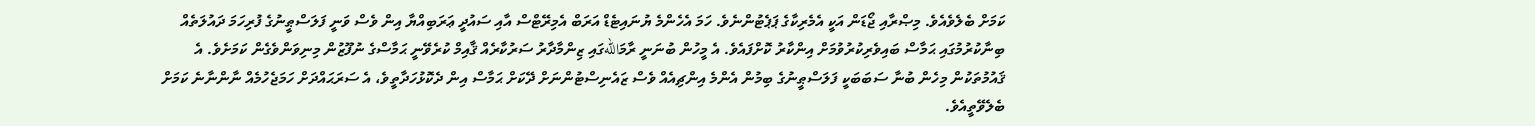ކަމަށް ބެލެވެއެވެ. މިޞްރާއި ޖޯޑަން އަކީ އެމެރިކާގެ ޕަޕެޓުންނެވެ. ހަމަ އެހެންމެ ޔުނައިޓެޑް އަރަބް އެމިރޭޓްސް އާއި ސައުދީ ޢަރަބިއްޔާ އިން ވެސް ވަނީ ފަލަސްޠީނުގެ ފުރިހަމަ ދައުލަތެއް ބިނާކުރުމުގައި ޙަމާސް ބައިވެރިކުރުވުމަށް އިންކާރު ކޮށްފައެވެ. އެ މީހުން ބުނަނީ ރާމަاللهގައި ޒިންމާދާރު ސަރުކާރެއް ޤާއިމް ކުރެވޭނީ ޙަމާސްގެ ނުފޫޒުން މިނިވަންވެގެން ކަމަށެވެ. އެ ޤައުމުތަކުން މިހެން ބުނާ ސަބަބަކީ ފަލަސްޠީނުގެ ބިމުން އެންމެ އިންޗިއެއް ވެސް ޒައެނިސްޓުންނަށް ދޭކަށް ޙަމާސް އިން ދެކޮޅުހަދާތީވެ، އެ ސަރަޙައްދަށް ހަމަޖެހުމެއް ނާންނާނެ ކަމަށް ބެލެވޭތީއެވެ.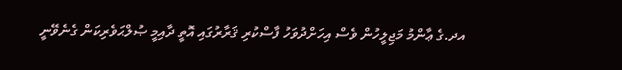އދ.ގެ ޢާންމު މަޖިލީހުން ވެސް އިހަށްދުވަހު ފާސްކުރި ޤަރާރުގައި އޮތީ ދާއިމީ ޞުލްޙަވެރިކަން ގެނެވޭނީ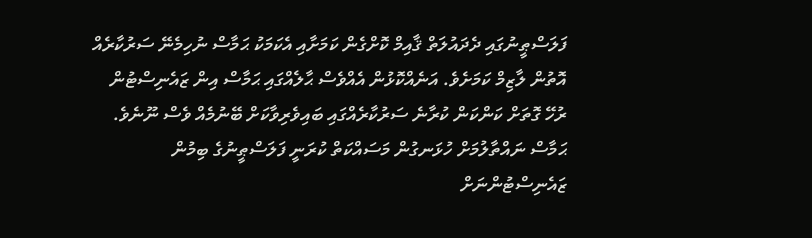ފަލަސްޠީނުގައި ދެދައުލަތް ޤާއިމް ކޮށްގެން ކަމަށާއި އެކަމަކު ޙަމާސް ނުހިމެނޭ ސަރުކާރެއް އޮތުން ލާޒިމް ކަމަށެވެ. އަނެއްކޮޅުން އެއްވެސް ޙާލެއްގައި ޙަމާސް އިން ޒައެނިސްޓުން ރުހޭ ގޮތަށް ކަންކަން ކުރާނެ ސަރުކާރެއްގައި ބައިވެރިވާކަށް ބޭނުމެއް ވެސް ނޫނެވެ. ޙަމާސް ނައްތާލުމަށް ހުޅަނގުން މަސައްކަތް ކުރަނީ ފަލަސްޠީނުގެ ބިމުން ޒައެނިސްޓުންނަށް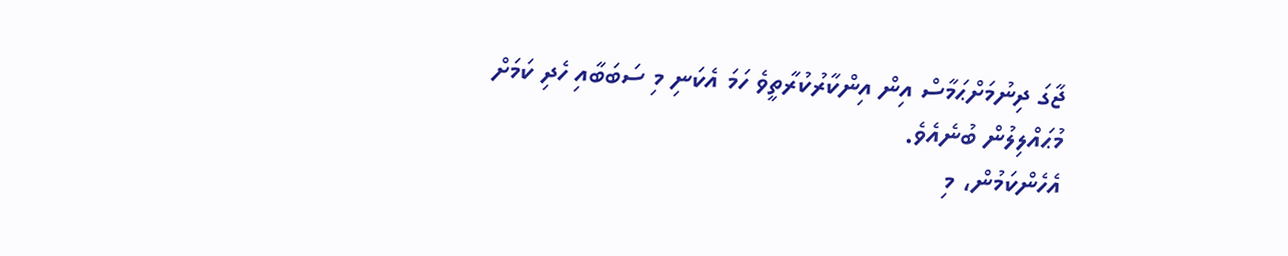ޖާގަ ދިނުމަށްޙަމާސް އިން އިންކާރުކުރާތީވެ ހަމަ އެކަނި މި ސަބަބާއި ހެދި ކަމަށް މުޙައްލިލުން ބުނެއެވެ.
އެހެންކަމުން، މި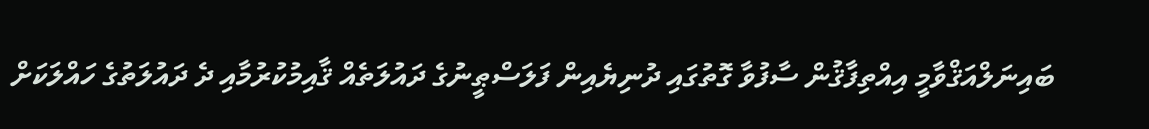ބައިނަލްއަޤްވާމީ އިއްތިފާޤުން ސާފުވާ ގޮތުގައި ދުނިޔެއިން ފަލަސްޠީނުގެ ދައުލަތެއް ޤާއިމުކުރުމާއި ދެ ދައުލަތުގެ ހައްލަކަށް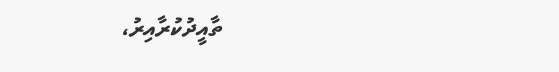ތާއީދުކުރާއިރު،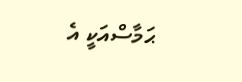ޙަމާސްއަކީ އެ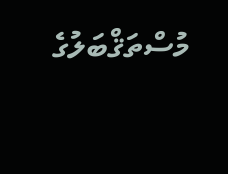މުސްތަޤްބަލުގެ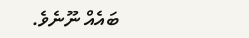ބައެއް ނޫނެވެ.